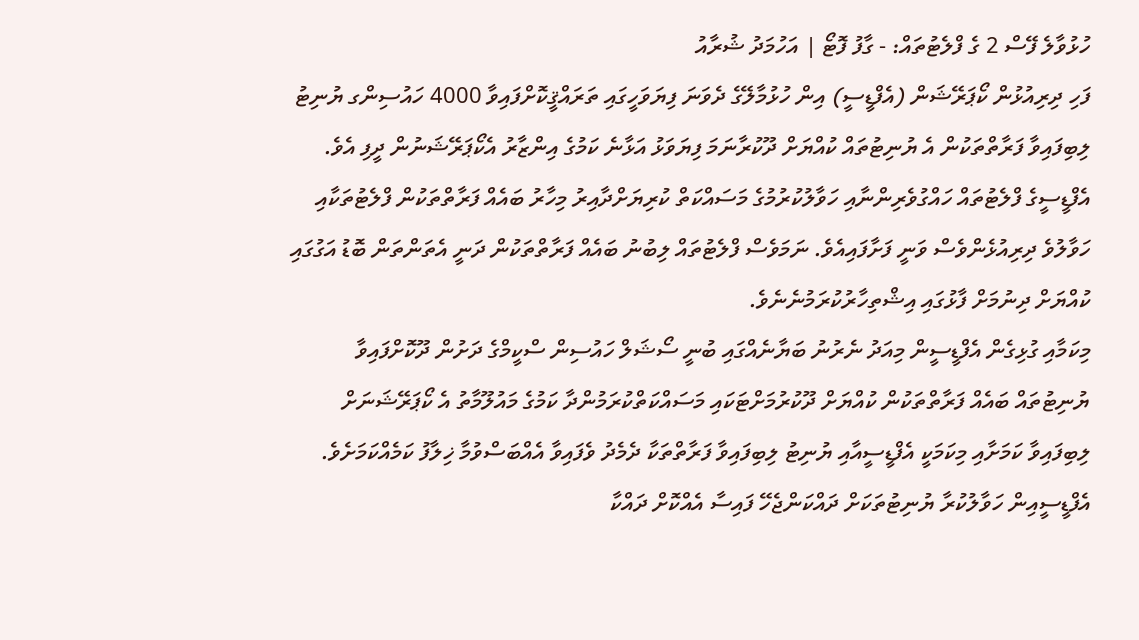ހުޅުވާލެ ފޭސް 2 ގެ ފްލެޓުތައް: - ގާފު ފޮޓޯ | އަހުމަދު ޝުރާއު
ފަހި ދިރިއުޅުން ކޯޕަރޭޝަން (އެފްޑީސީ) އިން ހުޅުމާލޭގެ ދެވަނަ ފިޔަވަހީގައި ތަރައްޤީކޮށްފައިވާ 4000 ހައުސިންގ ޔުނިޓު ލިބިފައިވާ ފަރާތްތަކުން އެ ޔުނިޓުތައް ކުއްޔަށް ދޫކުރާނަމަ ފިޔަވަޅު އަޅާނެ ކަމުގެ އިންޒާރު އެކޯޕަރޭޝަނުން ދީފި އެވެ.
އެފްޑީސީގެ ފްލެޓުތައް ހައްގުވެރިންނާއި ހަވާލުކުރުމުގެ މަސައްކަތް ކުރިޔަށްދާއިރު މިހާރު ބައެއް ފަރާތްތަކުން ފްލެޓުތަކާއި ހަވާލުވެ ދިރިއުޅެންވެސް ވަނީ ފަށާފައިއެވެ. ނަމަވެސް ފްލެޓުތައް ލިބުނު ބައެއް ފަރާތްތަކުން ދަނީ އެތަންތަން ބޮޑު އަގުގައި ކުއްޔަށް ދިނުމަށް ފާޅުގައި އިޝްތިހާރުކުރަމުނެނެވެ.
މިކަމާއި ގުޅިގެން އެފްޑީސީން މިއަދު ނެރުނު ބަޔާނެއްގައި ބުނީ ސޯޝަލް ހައުސިން ސްކީމްގެ ދަށުން ދޫކޮށްފައިވާ ޔުނިޓުތައް ބައެއް ފަރާތްތަކުން ކުއްޔަށް ދޫކުރުމަށްޓަކައި މަސައްކަތްކުރަމުންދާ ކަމުގެ މައުލޫމާތު އެ ކޯޕަރޭޝަނަށް ލިބިފައިވާ ކަމަށާއި މިކަމަކީ އެފްޑީސީއާއި ޔުނިޓު ލިބިފައިވާ ފަރާތްތަކާ ދެމެދު ވެފައިވާ އެއްބަސްވުމާ ޚިލާފު ކަމެއްކަމަށެވެ.
އެފްޑީސީއިން ހަވާލުކުރާ ޔުނިޓުތަކަށް ދައްކަންޖެހޭ ފައިސާ އެއްކޮށް ދައްކާ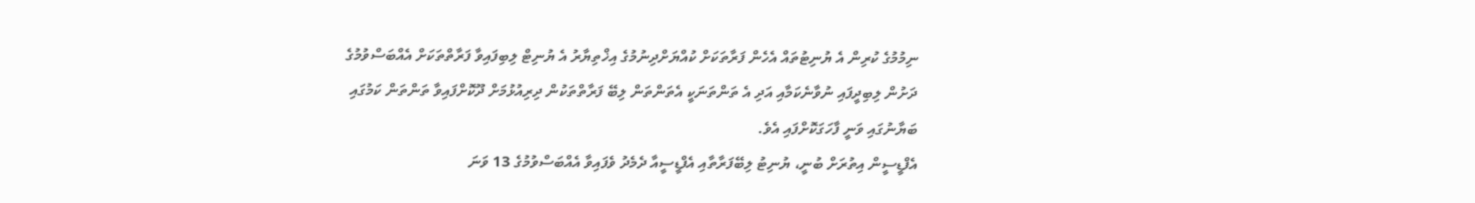ނިމުމުގެ ކުރިން އެ ޔުނިޓުތައް އެހެން ފަރާތަކަށް ކުއްޔަށްދިނުމުގެ އިޚްތިޔާރު އެ ޔުނިޓް ލިބިފައިވާ ފަރާތްތަކަށް އެއްބަސްވުމުގެ ދަށުން ލިބިދީފައި ނުވާނެކަމާއި އަދި އެ ތަންތަނަކީ އެތަންތަން ލިބޭ ފަރާތްތަކުން ދިރިއުޅުމަށް ދޫކޮށްފައިވާ ތަންތަން ކަމުގައި ބަޔާނުގައި ވަނީ ފާހަގަކޮށްފައި އެވެ.
އެފްޑީސީން އިތުރަށް ބުނީ، ޔުނިޓު ލިބޭފަރާތާއި އެފްޑީސީއާ ދެމެދު ވެފައިވާ އެއްބަސްވުމުގެ 13 ވަނަ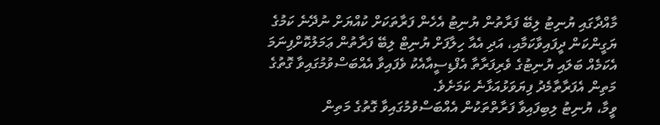މާއްދާގައި ޔުނިޓު ލިބޭ ފަރާތުން ޔުނިޓު އެހެން ފަރާތަކަށް ކުއްޔަށް ނުދޭނެ ކަމުގެ ޔަގީންކަން ދީފައިވާކަމާއި، އަދި އެއާ ހިލާފަށް ޔުނިޓް ލިބޭ ފަރާތުން ޢަމަލުކޮށްފިނަމަ އެކަމެއް ބަލައި ޔުނިޓުގެ ވެރިފަރާތާ އެފްޑިސީއާއެކު ވެފައިވާ އެއްބަސްވުމުގައިވާ ގޮތުގެ މަތިން އެފަރާތާމެދު ފިޔަވަޅުއަޅާނެ ކަމަށެވެ.
ވީމާ، ޔުނިޓު ލިބިފައިވާ ފަރާތްތަކުން އެއްބަސްވުމުގައިވާ ގޮތުގެ މަތިން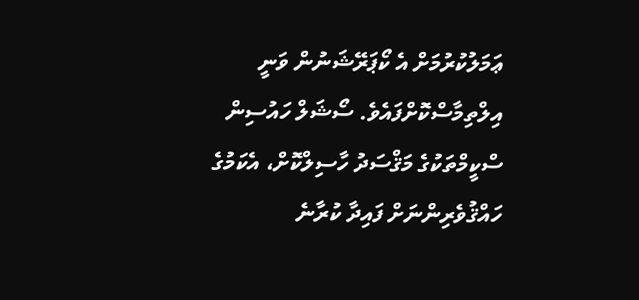ޢަމަލުކުރުމަށް އެ ކޯޕަރޭޝަނުން ވަނީ އިލްތިމާސްކޮށްފައެވެ. ސޯޝަލް ހައުސިން ސްކީމްތަކުގެ މަޤްސަދު ހާސިލްކޮށް، އެކަމުގެ ހައްޤުވެރިންނަށް ފައިދާ ކުރާނެ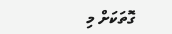ގޮތަކަށް މި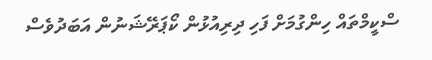ސްކީމްތައް ހިންގުމަށް ފަހި ދިރިއުޅުން ކޯޕަރޭޝަނުން އަބަދުވެސް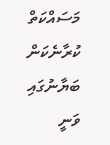މަސައްކަތް ކުރާނެކަން ބަޔާނުގައި ވަނީ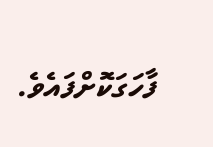ފާހަގަކޮށްފައެވެ.